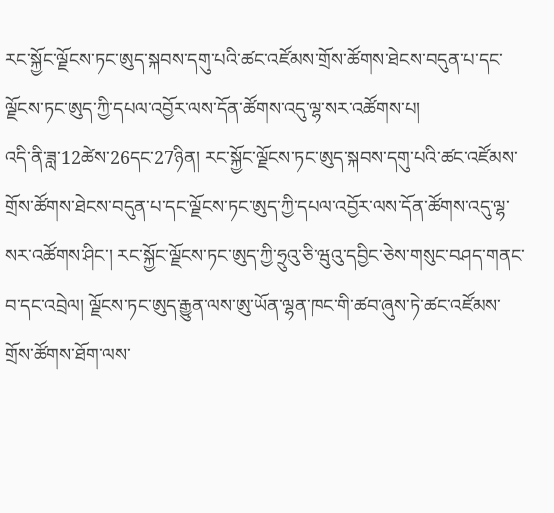རང་སྐྱོང་ལྗོངས་ཏང་ཨུད་སྐབས་དགུ་པའི་ཚང་འཛོམས་གྲོས་ཚོགས་ཐེངས་བདུན་པ་དང་ལྗོངས་ཏང་ཨུད་ཀྱི་དཔལ་འབྱོར་ལས་དོན་ཚོགས་འདུ་ལྷ་སར་འཚོགས་པ།
འདི་ནི་ཟླ་12ཚེས་26དང་27ཉིན། རང་སྐྱོང་ལྗོངས་ཏང་ཨུད་སྐབས་དགུ་པའི་ཚང་འཛོམས་གྲོས་ཚོགས་ཐེངས་བདུན་པ་དང་ལྗོངས་ཏང་ཨུད་ཀྱི་དཔལ་འབྱོར་ལས་དོན་ཚོགས་འདུ་ལྷ་སར་འཚོགས་ཤིང་། རང་སྐྱོང་ལྗོངས་ཏང་ཨུད་ཀྱི་ཧྲུའུ་ཅི་ཝུའུ་དབྱིང་ཅེས་གསུང་བཤད་གནང་བ་དང་འབྲེལ། ལྗོངས་ཏང་ཨུད་རྒྱུན་ལས་ཨུ་ཡོན་ལྷན་ཁང་གི་ཚབ་ཞུས་ཏེ་ཚང་འཛོམས་གྲོས་ཚོགས་ཐོག་ལས་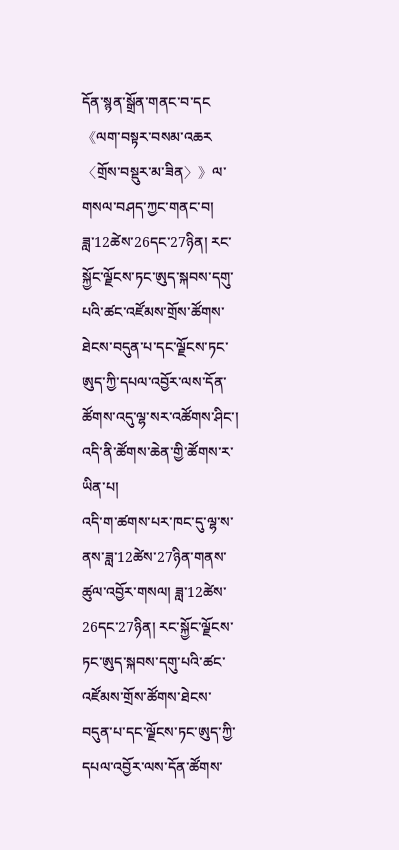དོན་སྙན་སྒྲོན་གནང་བ་དང《ལག་བསྟར་བསམ་འཆར〈གྲོས་བསྡུར་མ་ཟིན〉》ལ་གསལ་བཤད་ཀྱང་གནང་བ།
ཟླ་12ཚེས་26དང་27ཉིན། རང་སྐྱོང་ལྗོངས་ཏང་ཨུད་སྐབས་དགུ་པའི་ཚང་འཛོམས་གྲོས་ཚོགས་ཐེངས་བདུན་པ་དང་ལྗོངས་ཏང་ཨུད་ཀྱི་དཔལ་འབྱོར་ལས་དོན་ཚོགས་འདུ་ལྷ་སར་འཚོགས་ཤིང་། འདི་ནི་ཚོགས་ཆེན་གྱི་ཚོགས་ར་ཡིན་པ།
འདི་ག་ཚགས་པར་ཁང་དུ་ལྷ་ས་ནས་ཟླ་12ཚེས་27ཉིན་གནས་ཚུལ་འབྱོར་གསལ། ཟླ་12ཚེས་26དང་27ཉིན། རང་སྐྱོང་ལྗོངས་ཏང་ཨུད་སྐབས་དགུ་པའི་ཚང་འཛོམས་གྲོས་ཚོགས་ཐེངས་བདུན་པ་དང་ལྗོངས་ཏང་ཨུད་ཀྱི་དཔལ་འབྱོར་ལས་དོན་ཚོགས་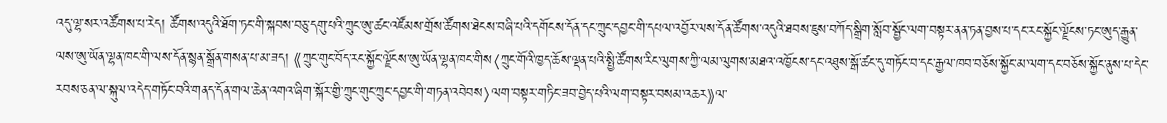འདུ་ལྷ་སར་འཚོགས་པ་རེད། ཚོགས་འདུའི་ཐོག་ཏང་གི་སྐབས་བཅུ་དགུ་པའི་ཀྲུང་ཨུ་ཚང་འཛོམས་གྲོས་ཚོགས་ཐེངས་བཞི་པའི་དགོངས་དོན་དང་ཀྲུང་དབྱང་གི་དཔལ་འབྱོར་ལས་དོན་ཚོགས་འདུའི་ཐབས་ཇུས་བཀོད་སྒྲིག་སློབ་སྦྱོང་ལག་བསྟར་ནན་ཏན་བྱས་པ་དང་རང་སྐྱོང་ལྗོངས་ཏང་ཨུད་རྒྱུན་ལས་ཨུ་ཡོན་ལྷན་ཁང་གི་ལས་དོན་སྙན་སྒྲོན་གསན་པ་མ་ཟད། 《ཀྲུང་གུང་བོད་རང་སྐྱོང་ལྗོངས་ཨུ་ཡོན་ལྷན་ཁང་གིས〈ཀྲུང་གོའི་ཁྱད་ཆོས་ལྡན་པའི་སྤྱི་ཚོགས་རིང་ལུགས་ཀྱི་ལམ་ལུགས་མཐའ་འཁྱོངས་དང་འཐུས་སྒོ་ཚང་དུ་གཏོང་བ་དང་རྒྱལ་ཁབ་བཅོས་སྐྱོང་མ་ལག་དང་བཅོས་སྐྱོང་ནུས་པ་དེང་རབས་ཅན་ལ་སྐུལ་འདེད་གཏོང་བའི་གནད་དོན་གལ་ཆེན་འགའ་ཞིག་སྐོར་གྱི་ཀྲུང་གུང་ཀྲུང་དབྱང་གི་གཏན་འབེབས〉ལག་བསྟར་གཏིང་ཟབ་བྱེད་པའི་ལག་བསྟར་བསམ་འཆར》ལ་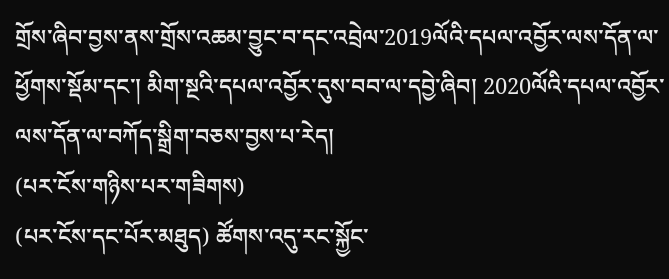གྲོས་ཞིབ་བྱས་ནས་གྲོས་འཆམ་བྱུང་བ་དང་འབྲེལ་2019ལོའི་དཔལ་འབྱོར་ལས་དོན་ལ་ཕྱོགས་སྡོམ་དང་། མིག་སྔའི་དཔལ་འབྱོར་དུས་བབ་ལ་དབྱེ་ཞིབ། 2020ལོའི་དཔལ་འབྱོར་ལས་དོན་ལ་བཀོད་སྒྲིག་བཅས་བྱས་པ་རེད།
(པར་ངོས་གཉིས་པར་གཟིགས)
(པར་ངོས་དང་པོར་མཐུད) ཚོགས་འདུ་རང་སྐྱོང་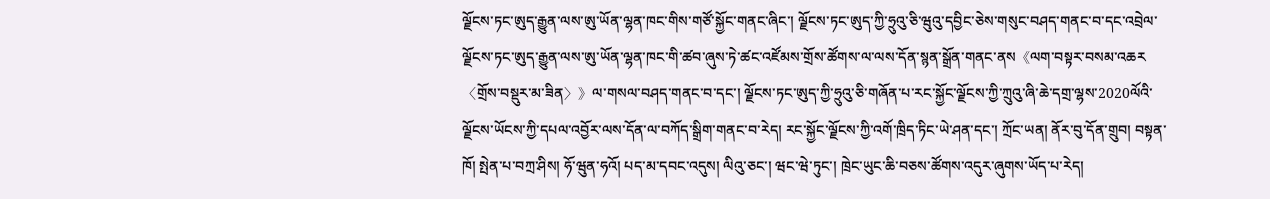ལྗོངས་ཏང་ཨུད་རྒྱུན་ལས་ཨུ་ཡོན་ལྷན་ཁང་གིས་གཙོ་སྐྱོང་གནང་ཞིང་། ལྗོངས་ཏང་ཨུད་ཀྱི་ཧྲུའུ་ཅི་ཝུའུ་དབྱིང་ཅེས་གསུང་བཤད་གནང་བ་དང་འབྲེལ་ལྗོངས་ཏང་ཨུད་རྒྱུན་ལས་ཨུ་ཡོན་ལྷན་ཁང་གི་ཚབ་ཞུས་ཏེ་ཚང་འཛོམས་གྲོས་ཚོགས་ལ་ལས་དོན་སྙན་སྒྲོན་གནང་ནས《ལག་བསྟར་བསམ་འཆར〈གྲོས་བསྡུར་མ་ཟིན〉》ལ་གསལ་བཤད་གནང་བ་དང་། ལྗོངས་ཏང་ཨུད་ཀྱི་ཧྲུའུ་ཅི་གཞོན་པ་རང་སྐྱོང་ལྗོངས་ཀྱི་ཀྲུའུ་ཞི་ཆེ་དགྲ་ལྷས་2020ལོའི་ལྗོངས་ཡོངས་ཀྱི་དཔལ་འབྱོར་ལས་དོན་ལ་བཀོད་སྒྲིག་གནང་བ་རེད། རང་སྐྱོང་ལྗོངས་ཀྱི་འགོ་ཁྲིད་ཏིང་ཡེ་ཤན་དང་། ཀྲོང་ཡན། ནོར་བུ་དོན་གྲུབ། བསྟན་ཁོ། སྤེན་པ་བཀྲ་ཤིས། ཧོ་ཝུན་ཧའོ། པད་མ་དབང་འདུས། ལིའུ་ཅང་། ཝང་ཝེ་ཏུང་། ཁྲེང་ཡུང་ཆི་བཅས་ཚོགས་འདུར་ཞུགས་ཡོད་པ་རེད།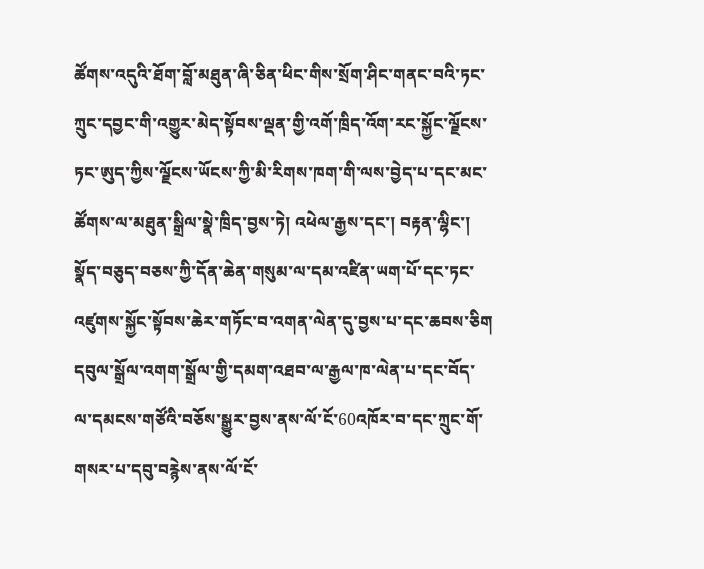ཚོགས་འདུའི་ཐོག་བློ་མཐུན་ཞི་ཅིན་ཕིང་གིས་སྲོག་ཤིང་གནང་བའི་ཏང་ཀྲུང་དབྱང་གི་འགྱུར་མེད་སྟོབས་ལྡན་གྱི་འགོ་ཁྲིད་འོག་རང་སྐྱོང་ལྗོངས་ཏང་ཨུད་ཀྱིས་ལྗོངས་ཡོངས་ཀྱི་མི་རིགས་ཁག་གི་ལས་བྱེད་པ་དང་མང་ཚོགས་ལ་མཐུན་སྒྲིལ་སྣེ་ཁྲིད་བྱས་ཏེ། འཕེལ་རྒྱས་དང་། བརྟན་ལྷིང་། སྣོད་བཅུད་བཅས་ཀྱི་དོན་ཆེན་གསུམ་ལ་དམ་འཛིན་ཡག་པོ་དང་ཏང་འཛུགས་སྐྱོང་སྟོབས་ཆེར་གཏོང་བ་འགན་ལེན་དུ་བྱས་པ་དང་ཆབས་ཅིག དབུལ་སྒྲོལ་འགག་སྒྲོལ་གྱི་དམག་འཐབ་ལ་རྒྱལ་ཁ་ལེན་པ་དང་བོད་ལ་དམངས་གཙོའི་བཅོས་སྒྱུར་བྱས་ནས་ལོ་ངོ་60འཁོར་བ་དང་ཀྲུང་གོ་གསར་པ་དབུ་བརྙེས་ནས་ལོ་ངོ་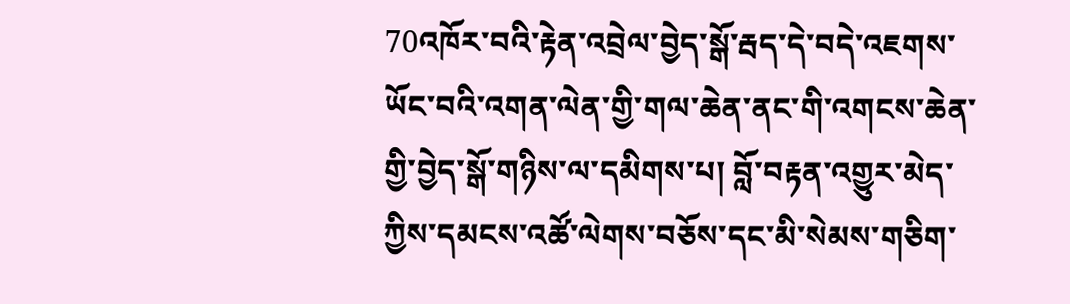70འཁོར་བའི་རྟེན་འབྲེལ་བྱེད་སྒོ་རྦད་དེ་བདེ་འཇགས་ཡོང་བའི་འགན་ལེན་གྱི་གལ་ཆེན་ནང་གི་འགངས་ཆེན་གྱི་བྱེད་སྒོ་གཉིས་ལ་དམིགས་པ། བློ་བརྟན་འགྱུར་མེད་ཀྱིས་དམངས་འཚོ་ལེགས་བཅོས་དང་མི་སེམས་གཅིག་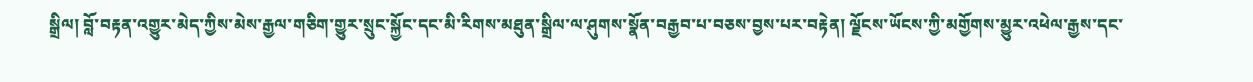སྒྲིལ། བློ་བརྟན་འགྱུར་མེད་ཀྱིས་མེས་རྒྱལ་གཅིག་གྱུར་སྲུང་སྐྱོང་དང་མི་རིགས་མཐུན་སྒྲིལ་ལ་ཤུགས་སྣོན་བརྒྱབ་པ་བཅས་བྱས་པར་བརྟེན། ལྗོངས་ཡོངས་ཀྱི་མགྱོགས་མྱུར་འཕེལ་རྒྱས་དང་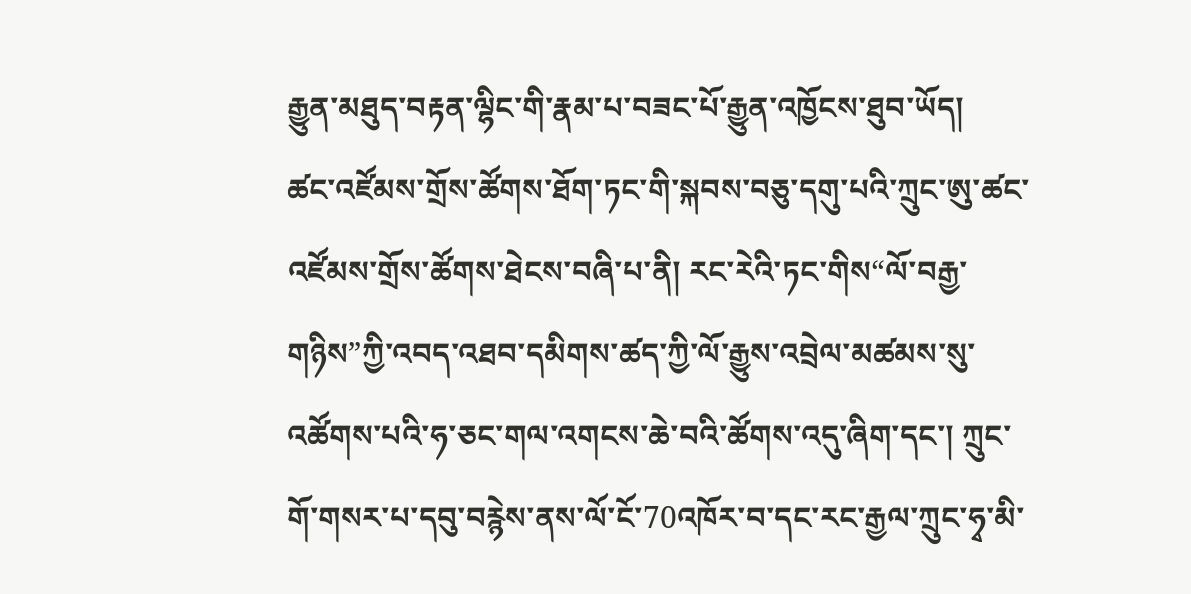རྒྱུན་མཐུད་བརྟན་ལྷིང་གི་རྣམ་པ་བཟང་པོ་རྒྱུན་འཁྱོངས་ཐུབ་ཡོད།
ཚང་འཛོམས་གྲོས་ཚོགས་ཐོག་ཏང་གི་སྐབས་བཅུ་དགུ་པའི་ཀྲུང་ཨུ་ཚང་འཛོམས་གྲོས་ཚོགས་ཐེངས་བཞི་པ་ནི། རང་རེའི་ཏང་གིས“ལོ་བརྒྱ་གཉིས”ཀྱི་འབད་འཐབ་དམིགས་ཚད་ཀྱི་ལོ་རྒྱུས་འབྲེལ་མཚམས་སུ་འཚོགས་པའི་ཧ་ཅང་གལ་འགངས་ཆེ་བའི་ཚོགས་འདུ་ཞིག་དང་། ཀྲུང་གོ་གསར་པ་དབུ་བརྙེས་ནས་ལོ་ངོ་70འཁོར་བ་དང་རང་རྒྱལ་ཀྲུང་ཧྭ་མི་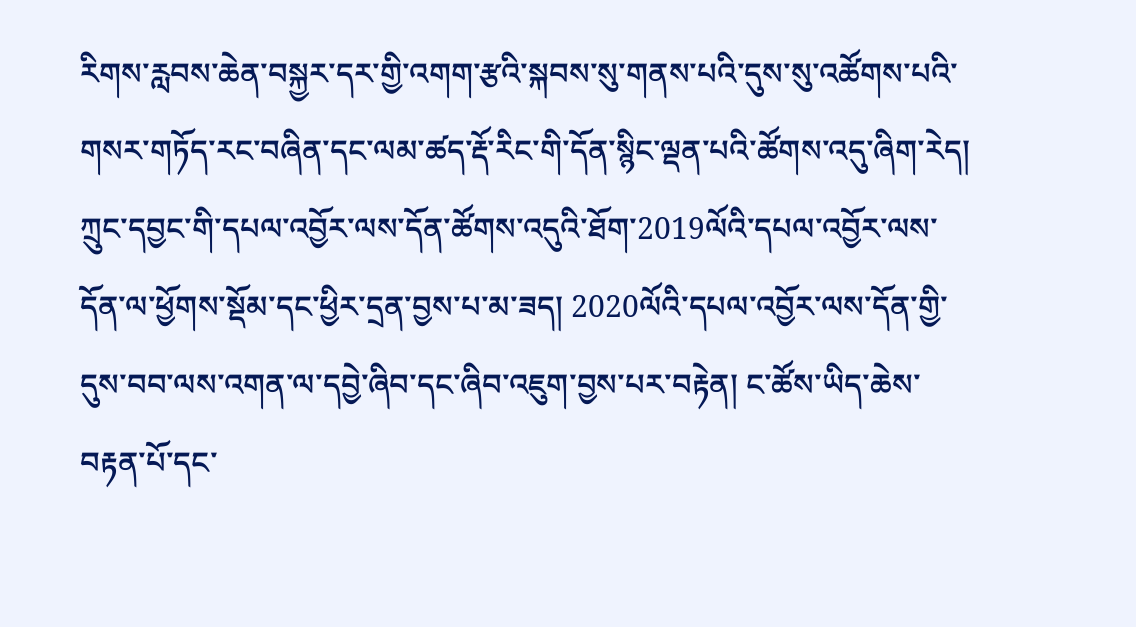རིགས་རླབས་ཆེན་བསྐྱར་དར་གྱི་འགག་རྩའི་སྐབས་སུ་གནས་པའི་དུས་སུ་འཚོགས་པའི་གསར་གཏོད་རང་བཞིན་དང་ལམ་ཚད་རྡོ་རིང་གི་དོན་སྙིང་ལྡན་པའི་ཚོགས་འདུ་ཞིག་རེད། ཀྲུང་དབྱང་གི་དཔལ་འབྱོར་ལས་དོན་ཚོགས་འདུའི་ཐོག་2019ལོའི་དཔལ་འབྱོར་ལས་དོན་ལ་ཕྱོགས་སྡོམ་དང་ཕྱིར་དྲན་བྱས་པ་མ་ཟད། 2020ལོའི་དཔལ་འབྱོར་ལས་དོན་གྱི་དུས་བབ་ལས་འགན་ལ་དབྱེ་ཞིབ་དང་ཞིབ་འཇུག་བྱས་པར་བརྟེན། ང་ཚོས་ཡིད་ཆེས་བརྟན་པོ་དང་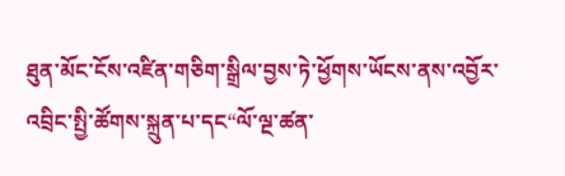ཐུན་མོང་ངོས་འཛིན་གཅིག་སྒྲིལ་བྱས་ཏེ་ཕྱོགས་ཡོངས་ནས་འབྱོར་འབྲིང་སྤྱི་ཚོགས་སྐྲུན་པ་དང“ལོ་ལྔ་ཚན་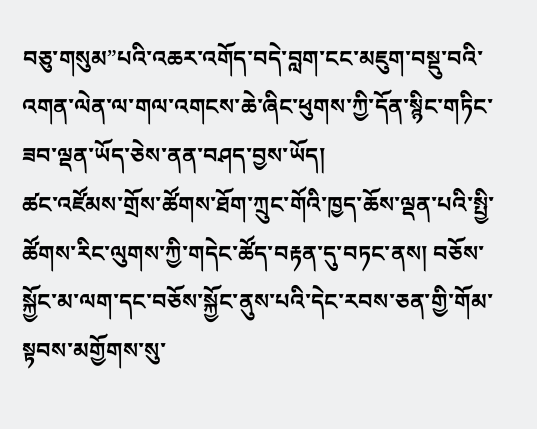བཅུ་གསུམ”པའི་འཆར་འགོད་བདེ་བླག་ངང་མཇུག་བསྡུ་བའི་འགན་ལེན་ལ་གལ་འགངས་ཆེ་ཞིང་ཕུགས་ཀྱི་དོན་སྙིང་གཏིང་ཟབ་ལྡན་ཡོད་ཅེས་ནན་བཤད་བྱས་ཡོད།
ཚང་འཛོམས་གྲོས་ཚོགས་ཐོག་ཀྲུང་གོའི་ཁྱད་ཆོས་ལྡན་པའི་སྤྱི་ཚོགས་རིང་ལུགས་ཀྱི་གདེང་ཚོད་བརྟན་དུ་བཏང་ནས། བཅོས་སྐྱོང་མ་ལག་དང་བཅོས་སྐྱོང་ནུས་པའི་དེང་རབས་ཅན་གྱི་གོམ་སྟབས་མགྱོགས་སུ་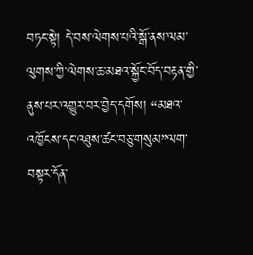བཏང་སྟེ། དེ་བས་ལེགས་པའི་སྒོ་ནས་ལམ་ལུགས་ཀྱི་ལེགས་ཆ་མཐའ་སྐྱོང་བོད་བརྟན་གྱི་ནུས་པར་འགྱུར་བར་བྱེད་དགོས། “མཐའ་འཁྱོངས་དང་འཐུས་ཚང་བཅུ་གསུམ”ལག་བསྟར་དོན་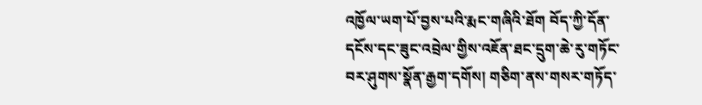འཁྱོལ་ཡག་པོ་བྱས་པའི་རྨང་གཞིའི་ཐོག བོད་ཀྱི་དོན་དངོས་དང་ཟུང་འབྲེལ་གྱིས་འཇོན་ཐང་དྲུག་ཆེ་རུ་གཏོང་བར་ཤུགས་སྣོན་རྒྱག་དགོས། གཅིག་ནས་གསར་གཏོད་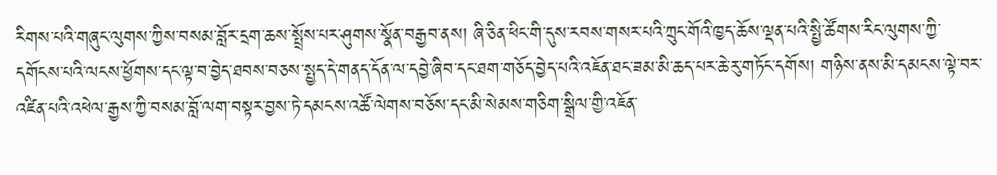རིགས་པའི་གཞུང་ལུགས་ཀྱིས་བསམ་བློར་དྲག་ཆས་སྤྲོས་པར་ཤུགས་སྣོན་བརྒྱབ་ནས། ཞི་ཅིན་ཕིང་གི་དུས་རབས་གསར་པའི་ཀྲུང་གོའི་ཁྱད་ཆོས་ལྡན་པའི་སྤྱི་ཚོགས་རིང་ལུགས་ཀྱི་དགོངས་པའི་ལངས་ཕྱོགས་དང་ལྟ་བ་བྱེད་ཐབས་བཅས་སྤྱད་དེ་གནད་དོན་ལ་དབྱེ་ཞིབ་དང་ཐག་གཅོད་བྱེད་པའི་འཇོན་ཐང་ཟམ་མི་ཆད་པར་ཆེ་རུ་གཏོང་དགོས། གཉིས་ནས་མི་དམངས་ལྟེ་བར་འཛིན་པའི་འཕེལ་རྒྱས་ཀྱི་བསམ་བློ་ལག་བསྟར་བྱས་ཏེ་དམངས་འཚོ་ལེགས་བཅོས་དང་མི་སེམས་གཅིག་སྒྲིལ་གྱི་འཇོན་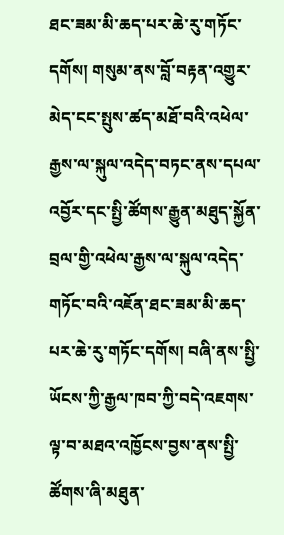ཐང་ཟམ་མི་ཆད་པར་ཆེ་རུ་གཏོང་དགོས། གསུམ་ནས་བློ་བརྟན་འགྱུར་མེད་ངང་སྤུས་ཚད་མཐོ་བའི་འཕེལ་རྒྱས་ལ་སྐུལ་འདེད་བཏང་ནས་དཔལ་འབྱོར་དང་སྤྱི་ཚོགས་རྒྱུན་མཐུད་སྐྱོན་བྲལ་གྱི་འཕེལ་རྒྱས་ལ་སྐུལ་འདེད་གཏོང་བའི་འཇོན་ཐང་ཟམ་མི་ཆད་པར་ཆེ་རུ་གཏོང་དགོས། བཞི་ནས་སྤྱི་ཡོངས་ཀྱི་རྒྱལ་ཁབ་ཀྱི་བདེ་འཇགས་ལྟ་བ་མཐའ་འཁྱོངས་བྱས་ནས་སྤྱི་ཚོགས་ཞི་མཐུན་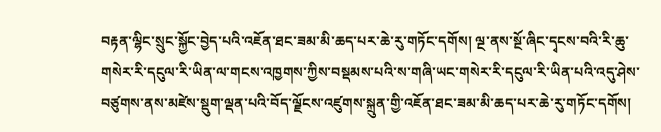བརྟན་ལྷིང་སྲུང་སྐྱོང་བྱེད་པའི་འཇོན་ཐང་ཟམ་མི་ཆད་པར་ཆེ་རུ་གཏོང་དགོས། ལྔ་ནས་སྔོ་ཞིང་དྭངས་བའི་རི་ཆུ་གསེར་རི་དངུལ་རི་ཡིན་ལ་གངས་འཁྱགས་ཀྱིས་བསྡམས་པའི་ས་གཞི་ཡང་གསེར་རི་དངུལ་རི་ཡིན་པའི་འདུ་ཤེས་བཙུགས་ནས་མཛེས་སྡུག་ལྡན་པའི་བོད་ལྗོངས་འཛུགས་སྐྲུན་གྱི་འཇོན་ཐང་ཟམ་མི་ཆད་པར་ཆེ་རུ་གཏོང་དགོས།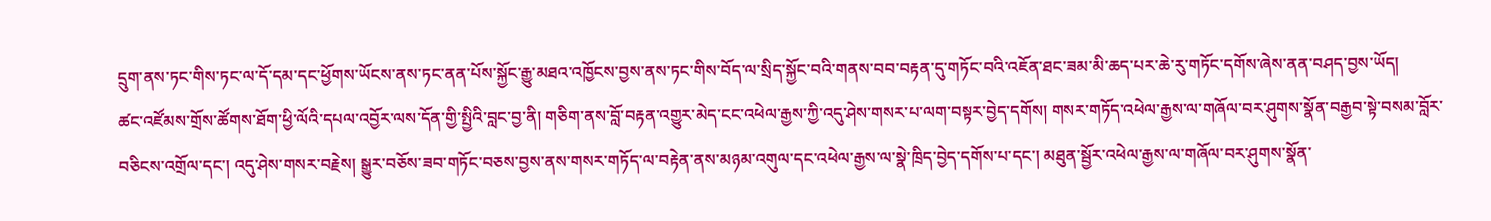དྲུག་ནས་ཏང་གིས་ཏང་ལ་དོ་དམ་དང་ཕྱོགས་ཡོངས་ནས་ཏང་ནན་པོས་སྐྱོང་རྒྱུ་མཐའ་འཁྱོངས་བྱས་ནས་ཏང་གིས་བོད་ལ་སྲིད་སྐྱོང་བའི་གནས་བབ་བརྟན་དུ་གཏོང་བའི་འཇོན་ཐང་ཟམ་མི་ཆད་པར་ཆེ་རུ་གཏོང་དགོས་ཞེས་ནན་བཤད་བྱས་ཡོད།
ཚང་འཛོམས་གྲོས་ཚོགས་ཐོག་ཕྱི་ལོའི་དཔལ་འབྱོར་ལས་དོན་གྱི་སྤྱིའི་བླང་བྱ་ནི། གཅིག་ནས་བློ་བརྟན་འགྱུར་མེད་ངང་འཕེལ་རྒྱས་ཀྱི་འདུ་ཤེས་གསར་པ་ལག་བསྟར་བྱེད་དགོས། གསར་གཏོད་འཕེལ་རྒྱས་ལ་གཞོལ་བར་ཤུགས་སྣོན་བརྒྱབ་སྟེ་བསམ་བློར་བཅིངས་འགྲོལ་དང་། འདུ་ཤེས་གསར་བརྗེས། སྒྱུར་བཅོས་ཟབ་གཏོང་བཅས་བྱས་ནས་གསར་གཏོད་ལ་བརྟེན་ནས་མཉམ་འགུལ་དང་འཕེལ་རྒྱས་ལ་སྣེ་ཁྲིད་བྱེད་དགོས་པ་དང་། མཐུན་སྦྱོར་འཕེལ་རྒྱས་ལ་གཞོལ་བར་ཤུགས་སྣོན་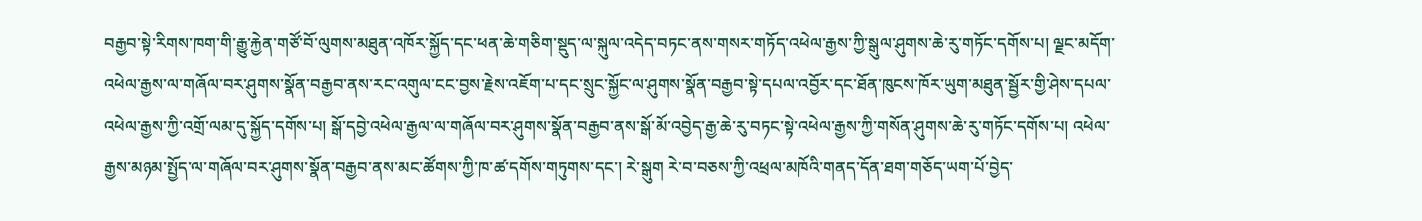བརྒྱབ་སྟེ་རིགས་ཁག་གི་རྒྱུ་རྐྱེན་གཙོ་བོ་ལུགས་མཐུན་འཁོར་སྐྱོད་དང་ཕན་ཆེ་གཅིག་སྡུད་ལ་སྐུལ་འདེད་བཏང་ནས་གསར་གཏོད་འཕེལ་རྒྱས་ཀྱི་སྒུལ་ཤུགས་ཆེ་རུ་གཏོང་དགོས་པ། ལྗང་མདོག་འཕེལ་རྒྱས་ལ་གཞོལ་བར་ཤུགས་སྣོན་བརྒྱབ་ནས་རང་འགུལ་ངང་བྱས་རྗེས་འཇོག་པ་དང་སྲུང་སྐྱོང་ལ་ཤུགས་སྣོན་བརྒྱབ་སྟེ་དཔལ་འབྱོར་དང་ཐོན་ཁུངས་ཁོར་ཡུག་མཐུན་སྦྱོར་གྱི་ཤེས་དཔལ་འཕེལ་རྒྱས་ཀྱི་འགྲོ་ལམ་དུ་སྐྱོད་དགོས་པ། སྒོ་དབྱེ་འཕེལ་རྒྱལ་ལ་གཞོལ་བར་ཤུགས་སྣོན་བརྒྱབ་ནས་སྒོ་མོ་འབྱེད་རྒྱ་ཆེ་རུ་བཏང་སྟེ་འཕེལ་རྒྱས་ཀྱི་གསོན་ཤུགས་ཆེ་རུ་གཏོང་དགོས་པ། འཕེལ་རྒྱས་མཉམ་སྤྱོད་ལ་གཞོལ་བར་ཤུགས་སྣོན་བརྒྱབ་ནས་མང་ཚོགས་ཀྱི་ཁ་ཚ་དགོས་གཏུགས་དང་། རེ་སྒུག རེ་བ་བཅས་ཀྱི་འཕྲལ་མཁོའི་གནད་དོན་ཐག་གཅོད་ཡག་པོ་བྱེད་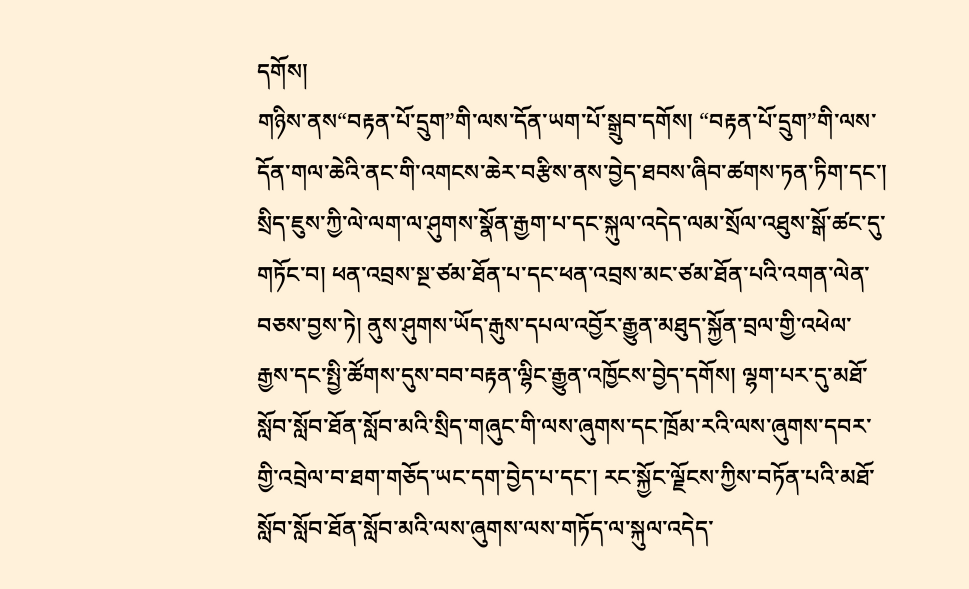དགོས།
གཉིས་ནས“བརྟན་པོ་དྲུག”གི་ལས་དོན་ཡག་པོ་སྒྲུབ་དགོས། “བརྟན་པོ་དྲུག”གི་ལས་དོན་གལ་ཆེའི་ནང་གི་འགངས་ཆེར་བརྩིས་ནས་བྱེད་ཐབས་ཞིབ་ཚགས་ཏན་ཏིག་དང་། སྲིད་ཇུས་ཀྱི་ལེ་ལག་ལ་ཤུགས་སྣོན་རྒྱག་པ་དང་སྐུལ་འདེད་ལམ་སྲོལ་འཐུས་སྒོ་ཚང་དུ་གཏོང་བ། ཕན་འབྲས་སྔ་ཙམ་ཐོན་པ་དང་ཕན་འབྲས་མང་ཙམ་ཐོན་པའི་འགན་ལེན་བཅས་བྱས་ཏེ། ནུས་ཤུགས་ཡོད་རྒུས་དཔལ་འབྱོར་རྒྱུན་མཐུད་སྐྱོན་བྲལ་གྱི་འཕེལ་རྒྱས་དང་སྤྱི་ཚོགས་དུས་བབ་བརྟན་ལྷིང་རྒྱུན་འཁྱོངས་བྱེད་དགོས། ལྷག་པར་དུ་མཐོ་སློབ་སློབ་ཐོན་སློབ་མའི་སྲིད་གཞུང་གི་ལས་ཞུགས་དང་ཁྲོམ་རའི་ལས་ཞུགས་དབར་གྱི་འབྲེལ་བ་ཐག་གཅོད་ཡང་དག་བྱེད་པ་དང་། རང་སྐྱོང་ལྗོངས་ཀྱིས་བཏོན་པའི་མཐོ་སློབ་སློབ་ཐོན་སློབ་མའི་ལས་ཞུགས་ལས་གཏོད་ལ་སྐུལ་འདེད་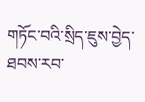གཏོང་བའི་སྲིད་ཇུས་བྱེད་ཐབས་རབ་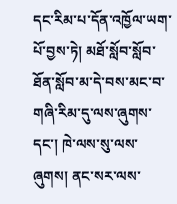དང་རིམ་པ་དོན་འཁྱོལ་ཡག་པོ་བྱས་ཏེ། མཐོ་སློབ་སློབ་ཐོན་སློབ་མ་དེ་བས་མང་བ་གཞི་རིམ་དུ་ལས་ཞུགས་དང་། ཁེ་ལས་སུ་ལས་ཞུགས། ནང་སར་ལས་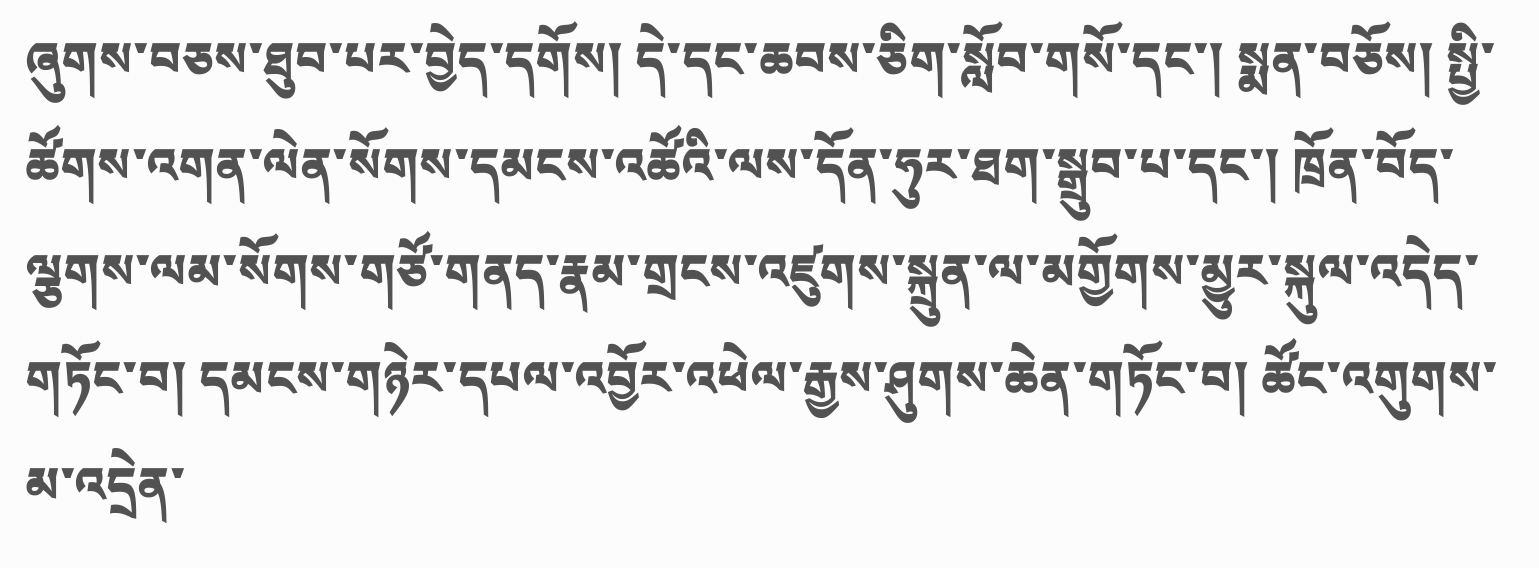ཞུགས་བཅས་ཐུབ་པར་བྱེད་དགོས། དེ་དང་ཆབས་ཅིག་སློབ་གསོ་དང་། སྨན་བཅོས། སྤྱི་ཚོགས་འགན་ལེན་སོགས་དམངས་འཚོའི་ལས་དོན་ཧུར་ཐག་སྒྲུབ་པ་དང་། ཁྲོན་བོད་ལྕགས་ལམ་སོགས་གཙོ་གནད་རྣམ་གྲངས་འཛུགས་སྐྲུན་ལ་མགྱོགས་མྱུར་སྐུལ་འདེད་གཏོང་བ། དམངས་གཉེར་དཔལ་འབྱོར་འཕེལ་རྒྱས་ཤུགས་ཆེན་གཏོང་བ། ཚོང་འགུགས་མ་འདྲེན་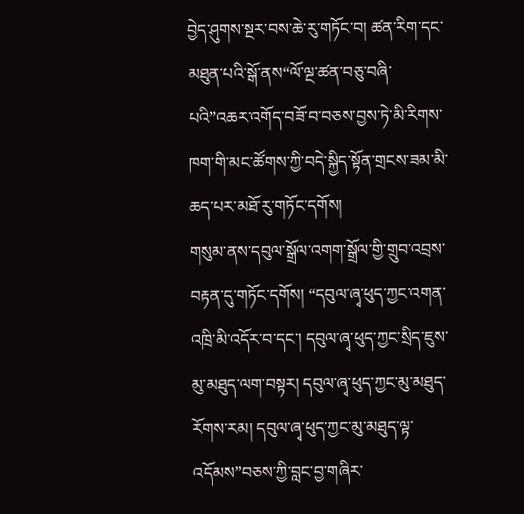བྱེད་ཤུགས་སྔར་བས་ཆེ་རུ་གཏོང་བ། ཚན་རིག་དང་མཐུན་པའི་སྒོ་ནས“ལོ་ལྔ་ཚན་བཅུ་བཞི་པའི”འཆར་འགོད་བཟོ་བ་བཅས་བྱས་ཏེ་མི་རིགས་ཁག་གི་མང་ཚོགས་ཀྱི་བདེ་སྐྱིད་སྟོན་གྲངས་ཟམ་མི་ཆད་པར་མཐོ་རུ་གཏོང་དགོས།
གསུམ་ནས་དབུལ་སྒྲོལ་འགག་སྒྲོལ་གྱི་གྲུབ་འབྲས་བརྟན་དུ་གཏོང་དགོས། “དབུལ་ཞྭ་ཕུད་ཀྱང་འགན་འཁྲི་མི་འདོར་བ་དང་། དབུལ་ཞྭ་ཕུད་ཀྱང་སྲིད་ཇུས་མུ་མཐུད་ལག་བསྟར། དབུལ་ཞྭ་ཕུད་ཀྱང་མུ་མཐུད་རོགས་རམ། དབུལ་ཞྭ་ཕུད་ཀྱང་མུ་མཐུད་ལྟ་འདོམས”བཅས་ཀྱི་བླང་བྱ་གཞིར་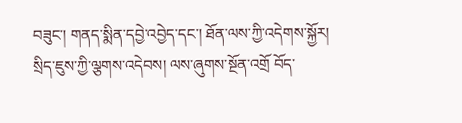བཟུང་། གནད་སྨིན་དབྱེ་འབྱེད་དང་། ཐོན་ལས་ཀྱི་འདེགས་སྐྱོར། སྲིད་ཇུས་ཀྱི་ལྕགས་འདེབས། ལས་ཞུགས་སྔོན་འགྲོ བོད་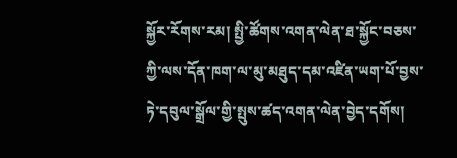སྐྱོར་རོགས་རམ། སྤྱི་ཚོགས་འགན་ལེན་ཐ་སྐྱོང་བཅས་ཀྱི་ལས་དོན་ཁག་ལ་མུ་མཐུད་དམ་འཛིན་ཡག་པོ་བྱས་ཏེ་དབུལ་སྒྲོལ་གྱི་སྤུས་ཚད་འགན་ལེན་བྱེད་དགོས།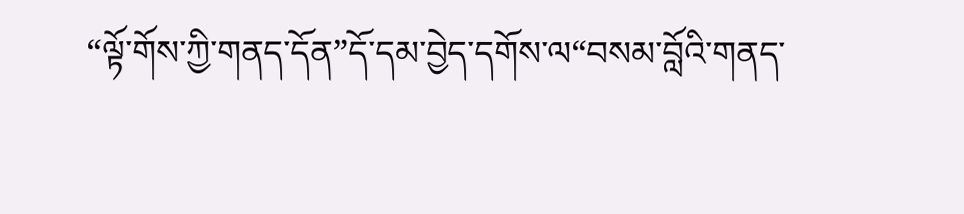“ལྟོ་གོས་ཀྱི་གནད་དོན”དོ་དམ་བྱེད་དགོས་ལ“བསམ་བློའི་གནད་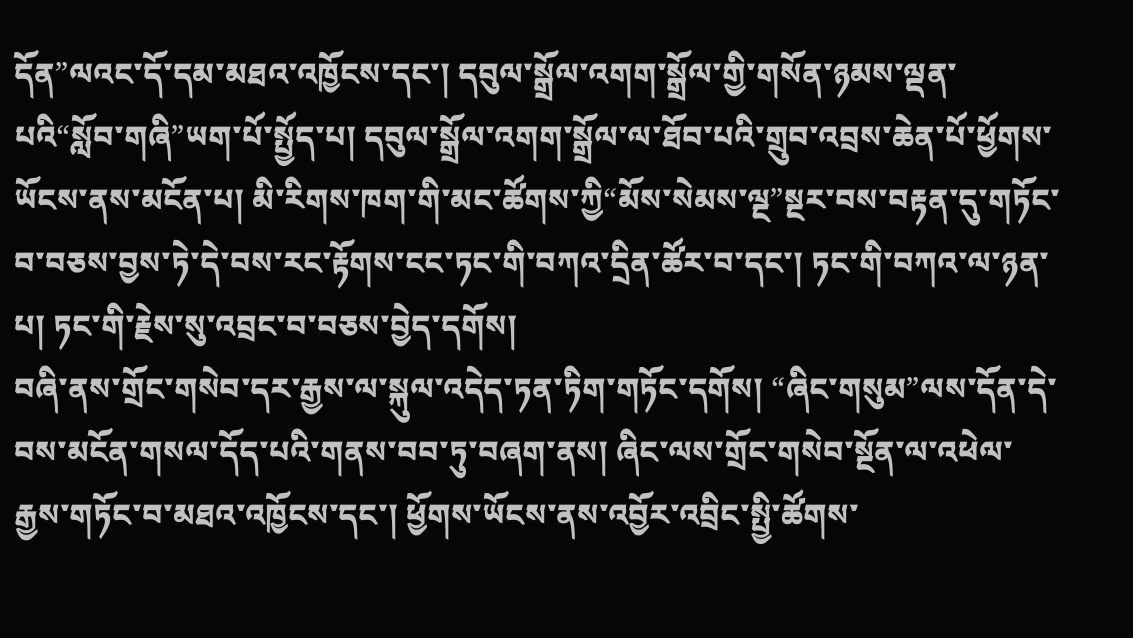དོན”ལའང་དོ་དམ་མཐའ་འཁྱོངས་དང་། དབུལ་སྒྲོལ་འགག་སྒྲོལ་གྱི་གསོན་ཉམས་ལྡན་པའི“སློབ་གཞི”ཡག་པོ་སྤྱོད་པ། དབུལ་སྒྲོལ་འགག་སྒྲོལ་ལ་ཐོབ་པའི་གྲུབ་འབྲས་ཆེན་པོ་ཕྱོགས་ཡོངས་ནས་མངོན་པ། མི་རིགས་ཁག་གི་མང་ཚོགས་ཀྱི“མོས་སེམས་ལྔ”སྔར་བས་བརྟན་དུ་གཏོང་བ་བཅས་བྱས་ཏེ་དེ་བས་རང་རྟོགས་ངང་ཏང་གི་བཀའ་དྲིན་ཚོར་བ་དང་། ཏང་གི་བཀའ་ལ་ཉན་པ། ཏང་གི་རྗེས་སུ་འབྲང་བ་བཅས་བྱེད་དགོས།
བཞི་ནས་གྲོང་གསེབ་དར་རྒྱས་ལ་སྐུལ་འདེད་ཏན་ཏིག་གཏོང་དགོས། “ཞིང་གསུམ”ལས་དོན་དེ་བས་མངོན་གསལ་དོད་པའི་གནས་བབ་ཏུ་བཞག་ནས། ཞིང་ལས་གྲོང་གསེབ་སྔོན་ལ་འཕེལ་རྒྱས་གཏོང་བ་མཐའ་འཁྱོངས་དང་། ཕྱོགས་ཡོངས་ནས་འབྱོར་འབྲིང་སྤྱི་ཚོགས་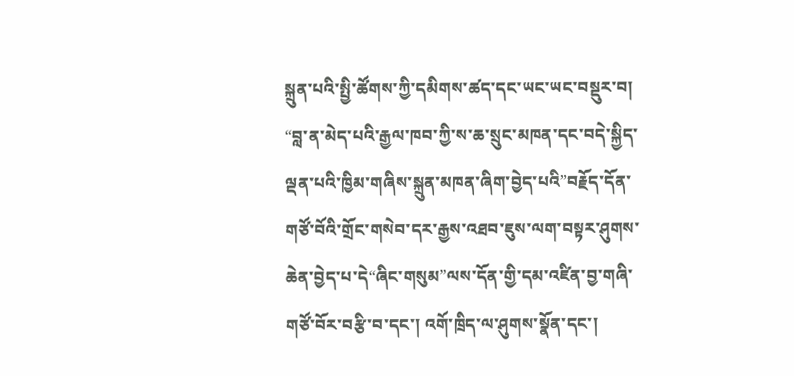སྐྲུན་པའི་སྤྱི་ཚོགས་ཀྱི་དམིགས་ཚད་དང་ཡང་ཡང་བསྡུར་བ། “བླ་ན་མེད་པའི་རྒྱལ་ཁབ་ཀྱི་ས་ཆ་སྲུང་མཁན་དང་བདེ་སྐྱིད་ལྡན་པའི་ཁྱིམ་གཞིས་སྐྲུན་མཁན་ཞིག་བྱེད་པའི”བརྗོད་དོན་གཙོ་བོའི་གྲོང་གསེབ་དར་རྒྱས་འཐབ་ཇུས་ལག་བསྟར་ཤུགས་ཆེན་བྱེད་པ་དེ“ཞིང་གསུམ”ལས་དོན་གྱི་དམ་འཛིན་བྱ་གཞི་གཙོ་བོར་བརྩི་བ་དང་། འགོ་ཁྲིད་ལ་ཤུགས་སྣོན་དང་།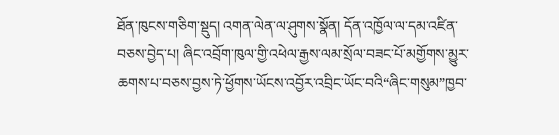ཐོན་ཁུངས་གཅིག་སྡུད། འགན་ལེན་ལ་ཤུགས་སྣོན། དོན་འཁྱོལ་ལ་དམ་འཛིན་བཅས་བྱེད་པ། ཞིང་འབྲོག་ཁུལ་གྱི་འཕེལ་རྒྱས་ལམ་སྲོལ་བཟང་པོ་མགྱོགས་མྱུར་ཆགས་པ་བཅས་བྱས་ཏེ་ཕྱོགས་ཡོངས་འབྱོར་འབྲིང་ཡོང་བའི“ཞིང་གསུམ”ཁྱབ་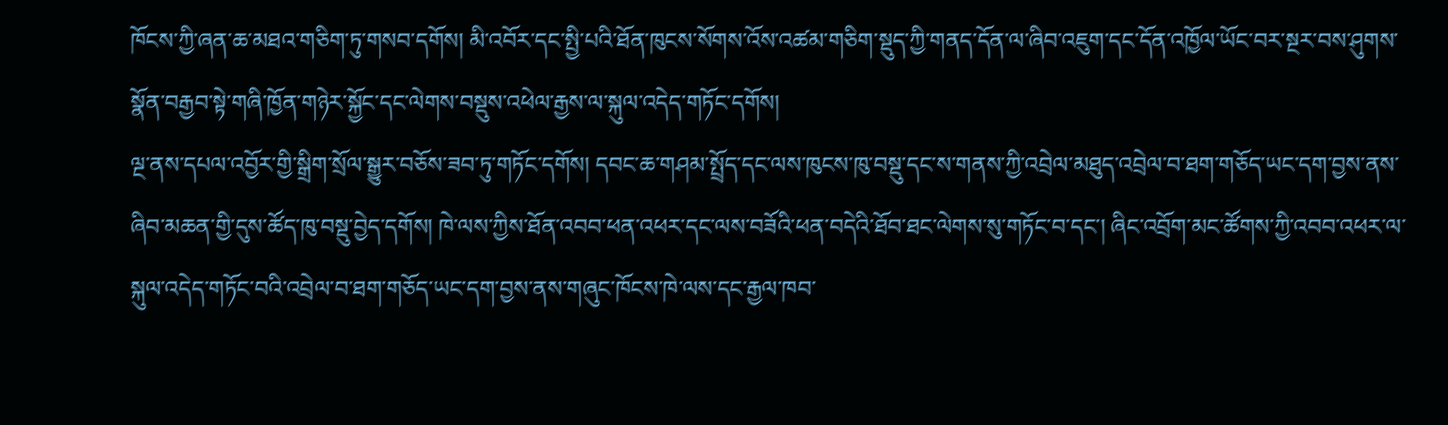ཁོངས་ཀྱི་ཞན་ཆ་མཐའ་གཅིག་ཏུ་གསབ་དགོས། མི་འབོར་དང་སྤྱི་པའི་ཐོན་ཁུངས་སོགས་འོས་འཚམ་གཅིག་སྡུད་ཀྱི་གནད་དོན་ལ་ཞིབ་འཇུག་དང་དོན་འཁྱོལ་ཡོང་བར་སྔར་བས་ཤུགས་སྣོན་བརྒྱབ་སྟེ་གཞི་ཁྱོན་གཉེར་སྐྱོང་དང་ལེགས་བསྡུས་འཕེལ་རྒྱས་ལ་སྐུལ་འདེད་གཏོང་དགོས།
ལྔ་ནས་དཔལ་འབྱོར་གྱི་སྒྲིག་སྲོལ་སྒྱུར་བཅོས་ཟབ་ཏུ་གཏོང་དགོས། དབང་ཆ་གཤམ་སྤྲོད་དང་ལས་ཁུངས་ཁུ་བསྡུ་དང་ས་གནས་ཀྱི་འབྲེལ་མཐུད་འབྲེལ་བ་ཐག་གཅོད་ཡང་དག་བྱས་ནས་ཞིབ་མཆན་གྱི་དུས་ཚོད་ཁུ་བསྡུ་བྱེད་དགོས། ཁེ་ལས་ཀྱིས་ཐོན་འབབ་ཕན་འཕར་དང་ལས་བཟོའི་ཕན་བདེའི་ཐོབ་ཐང་ལེགས་སུ་གཏོང་བ་དང་། ཞིང་འབྲོག་མང་ཚོགས་ཀྱི་འབབ་འཕར་ལ་སྐུལ་འདེད་གཏོང་བའི་འབྲེལ་བ་ཐག་གཅོད་ཡང་དག་བྱས་ནས་གཞུང་ཁོངས་ཁེ་ལས་དང་རྒྱལ་ཁབ་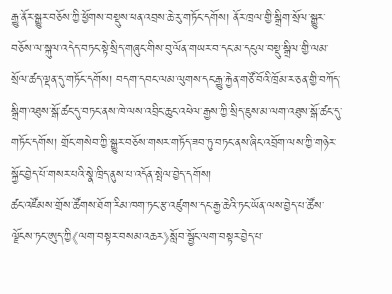རྒྱུ་ནོར་སྒྱུར་བཅོས་ཀྱི་ཕྱོགས་བསྡུས་ཕན་འབྲས་ཆེ་རུ་གཏོང་དགོས། ནོར་ཁྲལ་གྱི་སྒྲིག་སྲོལ་སྒྱུར་བཅོས་ལ་སྐུལ་འདེད་བཏང་སྟེ་སྲིད་གཞུང་གིས་བུ་ལོན་གཡར་བ་དང་མ་དངུལ་བསྡུ་སྒྲིལ་གྱི་ལམ་སྲོལ་ཚད་ལྡན་དུ་གཏོང་དགོས། བདག་དབང་ལམ་ལུགས་དང་རྒྱུ་རྐྱེན་གཙོ་བོའི་ཁྲོམ་ར་ཅན་གྱི་བཀོད་སྒྲིག་འཐུས་སྒོ་ཚང་དུ་བཏང་ནས་ཁེ་ལས་འབྲིང་ཆུང་འཕེལ་རྒྱས་ཀྱི་སྲིད་ཇུས་མ་ལག་འཐུས་སྒོ་ཚང་དུ་གཏོང་དགོས། གྲོང་གསེབ་ཀྱི་སྒྱུར་བཅོས་གསར་གཏོད་ཟབ་ཏུ་བཏང་ནས་ཞིང་འབྲོག་ལས་ཀྱི་གཉེར་སྐྱོང་བྱེད་པོ་གསར་པའི་སྣེ་ཁྲིད་ནུས་པ་འདོན་སྤེལ་བྱེད་དགོས།
ཚང་འཛོམས་གྲོས་ཚོགས་ཐོག་རིམ་ཁག་ཏང་རྩ་འཛུགས་དང་རྒྱ་ཆེའི་ཏང་ཡོན་ལས་བྱེད་པ་ཚོས་ལྗོངས་ཏང་ཨུད་ཀྱི《ལག་བསྟར་བསམ་འཆར》སློབ་སྦྱོང་ལག་བསྟར་བྱེད་པ་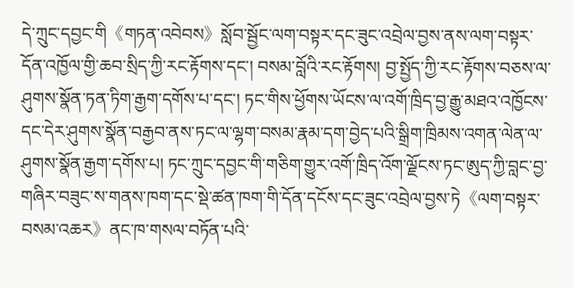དེ་ཀྲུང་དབྱང་གི《གཏན་འབེབས》སློབ་སྦྱོང་ལག་བསྟར་དང་ཟུང་འབྲེལ་བྱས་ནས་ལག་བསྟར་དོན་འཁྱོལ་གྱི་ཆབ་སྲིད་ཀྱི་རང་རྟོགས་དང་། བསམ་བློའི་རང་རྟོགས། བྱ་སྤྱོད་ཀྱི་རང་རྟོགས་བཅས་ལ་ཤུགས་སྣོན་ཏན་ཏིག་རྒྱག་དགོས་པ་དང་། ཏང་གིས་ཕྱོགས་ཡོངས་ལ་འགོ་ཁྲིད་བྱ་རྒྱུ་མཐའ་འཁྱོངས་དང་དེར་ཤུགས་སྣོན་བརྒྱབ་ནས་ཏང་ལ་ལྷག་བསམ་རྣམ་དག་བྱེད་པའི་སྒྲིག་ཁྲིམས་འགན་ལེན་ལ་ཤུགས་སྣོན་རྒྱག་དགོས་པ། ཏང་ཀྲུང་དབྱང་གི་གཅིག་གྱུར་འགོ་ཁྲིད་འོག་ལྗོངས་ཏང་ཨུད་ཀྱི་བླང་བྱ་གཞིར་བཟུང་ས་གནས་ཁག་དང་སྡེ་ཚན་ཁག་གི་དོན་དངོས་དང་ཟུང་འབྲེལ་བྱས་ཏེ《ལག་བསྟར་བསམ་འཆར》ནང་ཁ་གསལ་བཏོན་པའི་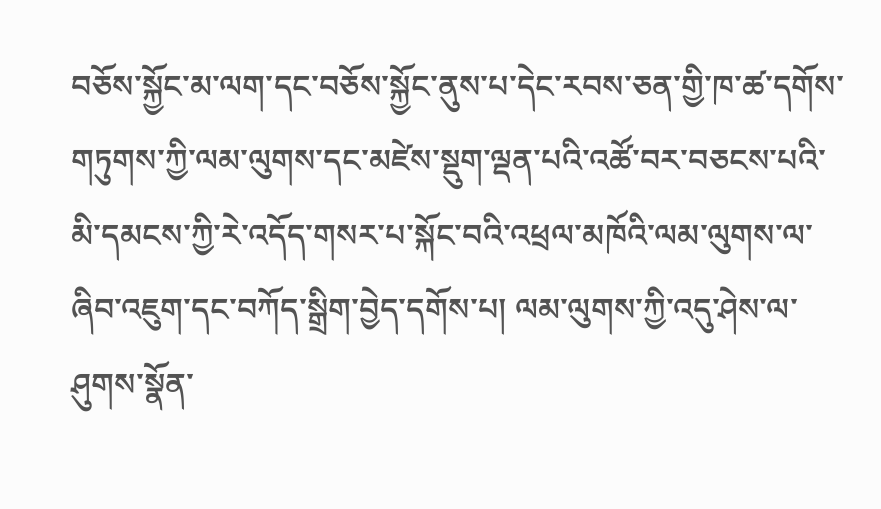བཅོས་སྐྱོང་མ་ལག་དང་བཅོས་སྐྱོང་ནུས་པ་དེང་རབས་ཅན་གྱི་ཁ་ཚ་དགོས་གཏུགས་ཀྱི་ལམ་ལུགས་དང་མཛེས་སྡུག་ལྡན་པའི་འཚོ་བར་བཅངས་པའི་མི་དམངས་ཀྱི་རེ་འདོད་གསར་པ་སྐོང་བའི་འཕྲལ་མཁོའི་ལམ་ལུགས་ལ་ཞིབ་འཇུག་དང་བཀོད་སྒྲིག་བྱེད་དགོས་པ། ལམ་ལུགས་ཀྱི་འདུ་ཤེས་ལ་ཤུགས་སྣོན་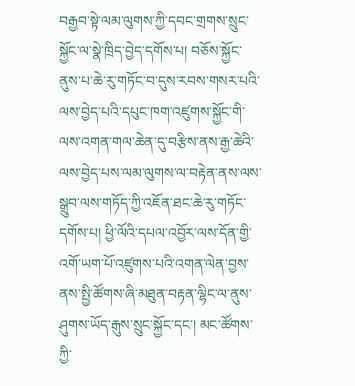བརྒྱབ་སྟེ་ལམ་ལུགས་ཀྱི་དབང་གྲགས་སྲུང་སྐྱོང་ལ་སྣེ་ཁྲིད་བྱེད་དགོས་པ། བཅོས་སྐྱོང་ནུས་པ་ཆེ་རུ་གཏོང་བ་དུས་རབས་གསར་པའི་ལས་བྱེད་པའི་དཔུང་ཁག་འཛུགས་སྐྱོང་གི་ལས་འགན་གལ་ཆེན་དུ་བརྩིས་ནས་རྒྱ་ཆེའི་ལས་བྱེད་པས་ལམ་ལུགས་ལ་བརྟེན་ནས་ལས་སྒྲུབ་ལས་གཏོད་ཀྱི་འཇོན་ཐང་ཆེ་རུ་གཏོང་དགོས་པ། ཕྱི་ལོའི་དཔལ་འབྱོར་ལས་དོན་གྱི་འགོ་ཡག་པོ་འཛུགས་པའི་འགན་ལེན་བྱས་ནས་སྤྱི་ཚོགས་ཞི་མཐུན་བརྟན་ལྷིང་ལ་ནུས་ཤུགས་ཡོད་རྒུས་སྲུང་སྐྱོང་དང་། མང་ཚོགས་ཀྱི་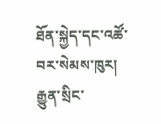ཐོན་སྐྱེད་དང་འཚོ་བར་སེམས་ཁུར། རྒྱུན་སྲིང་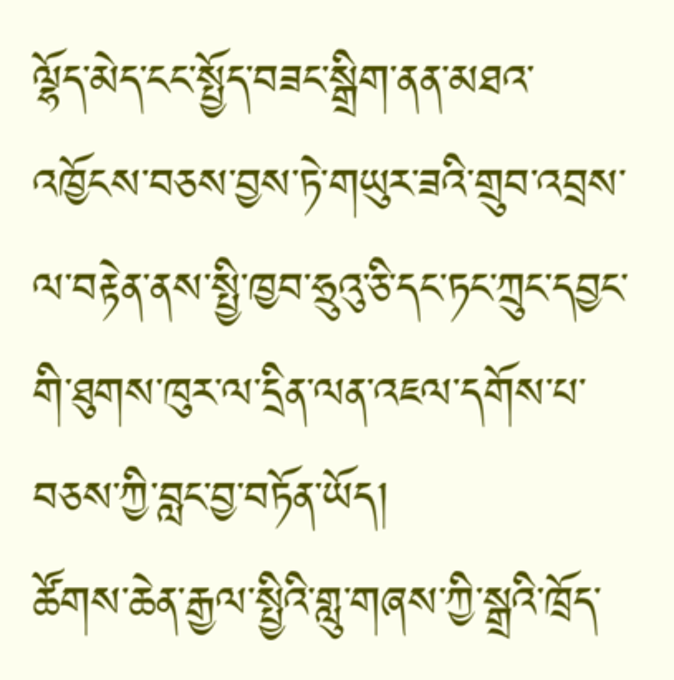ལྷོད་མེད་ངང་སྤྱོད་བཟང་སྒྲིག་ནན་མཐའ་འཁྱོངས་བཅས་བྱས་ཏེ་གཡུར་ཟའི་གྲུབ་འབྲས་ལ་བརྟེན་ནས་སྤྱི་ཁྱབ་ཧྲུའུ་ཅི་དང་ཏང་ཀྲུང་དབྱང་གི་ཐུགས་ཁུར་ལ་དྲིན་ལན་འཇལ་དགོས་པ་བཅས་ཀྱི་བླང་བྱ་བཏོན་ཡོད།
ཚོགས་ཆེན་རྒྱལ་སྤྱིའི་གླུ་གཞས་ཀྱི་སྒྲའི་ཁྲོད་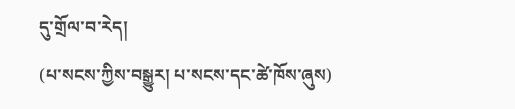དུ་གྲོལ་བ་རེད།
(པ་སངས་ཀྱིས་བསྒྱུར། པ་སངས་དང་ཚེ་ཁོས་ཞུས)